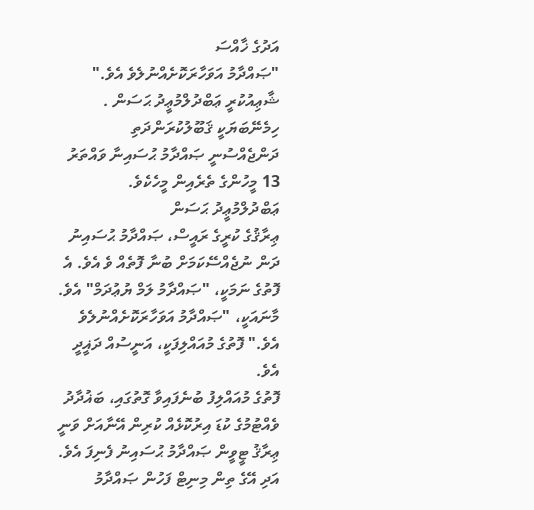އަދުގެ ޚާއްސަ
"ޞައްދާމު އަވަހާރަކޮށެއްނުލެވެ އެވެ."
ޝާޢިއުކުރީ ޢަބްދުލްމުޢީދު ޙަސަން . ހިމެނޭބަޔަކީ ޤަބޫލުކުރަންދަތި
ދަންޖެއްސުނީ ޞައްދާމު ޙުސައިނާ ވައްތަރު 13 މީހުންގެ ތެރެއިން މީހެކެވެ.
ޢަބްދުލްމުޢީދު ޙަސަން
ޢިރާޤުގެ ކުރީގެ ރައީސް، ޞައްދާމު ޙުސައިނު ދަން ނުޖެއްސޭކަމަށް ބުނާ ފޮތެއް ވެ އެވެ. އެ ފޮތުގެ ނަމަކީ، "ޞައްދާމު ލަމް ޔުޢުދަމް" އެވެ. މާނައަކީ، "ޞައްދާމު އަވަހާރަކޮށެއްނުލެވެ އެވެ." ފޮތުގެ މުއައްލިފަކީ، އަނީސުއް ދަޣީދީ އެވެ.
ފޮތުގެ މުއައްލިފު ބުނެފައިވާ ގޮތުގައި، ބަޣުދާދު ވެއްޓުމުގެ ކުޑަ އިރުކޮޅެއް ކުރިން އޭނާއަށް ވަނީ ޢިރާޤު ޓީވީން ޞައްދާމު ޙުސައިނު ފެނިފަ އެވެ. އަދި އޭގެ ތިން މިނިޓް ފަހުން ޞައްދާމު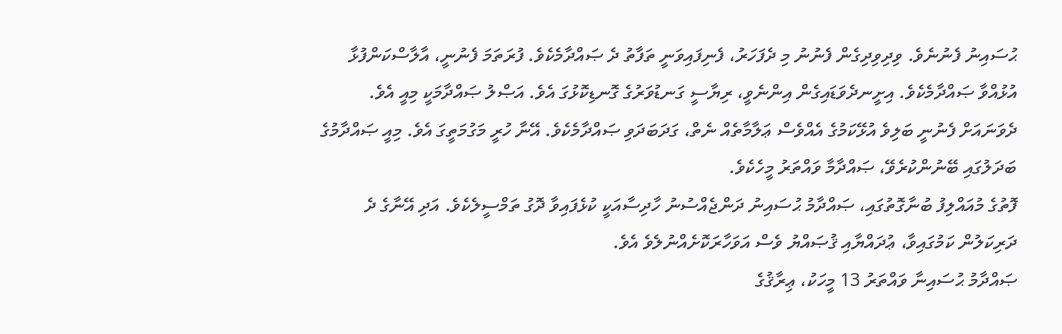ޙުސައިނު ފެނުނެވެ. ވިދިވިދިގެން ފެނުނު މި ދެފަހަރު، ފެނިފައިވަނީ ތަފާތު ދެ ޞައްދާމެކެވެ. ފުރަތަމަ ފެނުނީ، އާލާސްކަންފުޅާ އުޅުއްވާ ޞައްދާމެކެވެ. އިށީނދެވަޑައިގެން އިންނެވީ، ރިޔާސީ ގަނޑުވަރުގެ ގޮނޑިކޮޅުގަ އެވެ. އަޞްލު ޞައްދާމަކީ މިއީ އެވެ. ދެވަނައަށް ފެނުނީ ބަލިވެ އުޅޭކަމުގެ އެއްވެސް ޢަލާމާތެއް ނެތް، ގަދަބަދަވި ޞައްދާމެކެވެ. އޭނާ ހުރީ މަގުމަތީގަ އެވެ. މިއީ ޞައްދާމުގެ ބަދަލުގައި ބޭނުންކުރެވޭ، ޞައްދާމާ ވައްތަރު މީހެކެވެ.
ފޮތުގެ މުއައްލިފު ބުނާގޮތުގައި، ޞައްދާމު ޙުސައިނު ދަންޖެއްސުނު ހާދިސާއަކީ ކުޅެފައިވާ ދޮގު ތަމްސީލެކެވެ. އަދި އޭނާގެ ދެ ދަރިކަލުން ކަމުގައިވާ، ޢުދައްޔާއި ޤުޞައްޔު ވެސް އަވަހާރަކޮށެއްނުލެވެ އެވެ.
ޞައްދާމު ޙުސައިނާ ވައްތަރު 13 މީހަކު، ޢިރާޤުގެ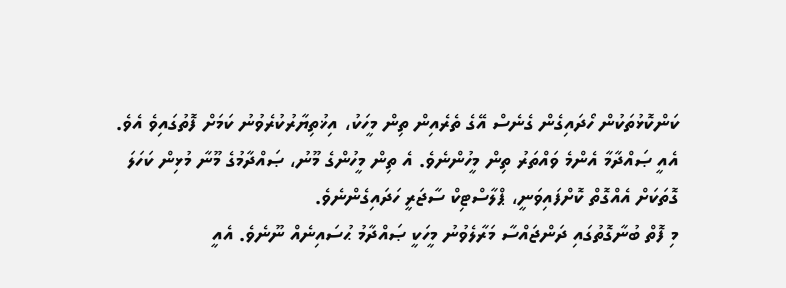ކަންކޮޅުތަކުން ހޯދައިގެން ގެނެސް އޭގެ ތެރެއިން ތިން މީހަކު، އިޚުތިޔާރުކުރެވުނު ކަމަށް ފޮތުގައިވެ އެވެ. އެއީ ޞައްދާމާ އެންމެ ވައްތަރު ތިން މީހުންނެވެ. އެ ތިން މީހުންގެ މޫނު، ޞައްދާމުގެ މޫނާ މުޅިން ކަހަލަ ގޮތަކަށް އެއްގޮތް ކޮށްފައިވަނީ، ޕްލާސްޓިކް ސާޖަރީ ހަދައިގެންނެވެ.
މި ފޮތް ބުނާގޮތުގައި ދަންޖައްސާ މަރާލެވުނު މީހަކީ ޞައްދާމު ޙުސައިނެއް ނޫނެވެ. އެއީ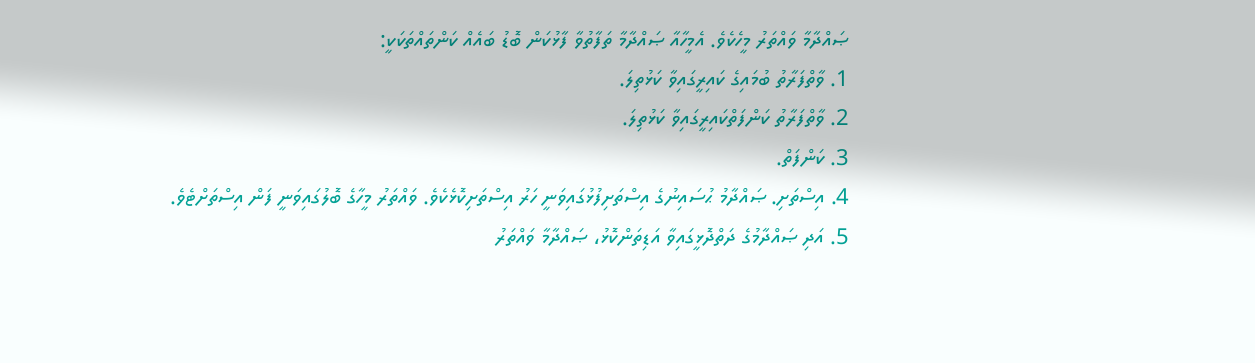ޞައްދާމާ ވައްތަރު މީހެކެވެ. އެމީހާއާ ޞައްދާމާ ތަފާތުވާ ފާޅުކަން ބޮޑު ބައެއް ކަންތައްތަކަކީ:
1. ވާތްފަރާތު ބުމައިގެ ކައިރީގައިވާ ކަޅުތިލަ.
2. ވާތްފަރާތު ކަންފަތްކައިރީގައިވާ ކަޅުތިލަ.
3. ކަންފަތް.
4. އިސްތަށި. ޞައްދާމު ޙުސައިނުގެ އިސްތަށިފުޅުގައިވަނީ ހަރު އިސްތަށިކޮޅެކެވެ. ވައްތަރު މީހާގެ ބޮލުގައިވަނީ ފަން އިސްތަށްޓެވެ.
5. އަދި ޞައްދާމުގެ ދަތްދޮޅީގައިވާ އަޑިތަންކޮޅު، ޞައްދާމާ ވައްތަރު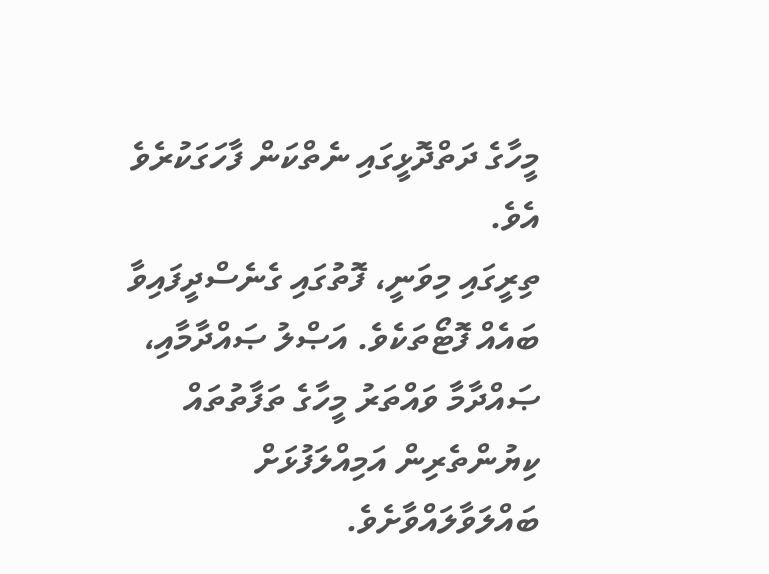މީހާގެ ދަތްދޮޅީގައި ނެތްކަން ފާހަގަކުރެވެ އެވެ.
ތިރީގައި މިވަނީ، ފޮތުގައި ގެނެސްދީފައިވާ ބައެއް ފޮޓޯތަކެވެ. އަޞްލު ޞައްދާމާއި، ޞައްދާމާ ވައްތަރު މީހާގެ ތަފާތުތައް ކިޔުންތެރިން އަމިއްލަފުޅަށް ބައްލަވާލައްވާށެވެ.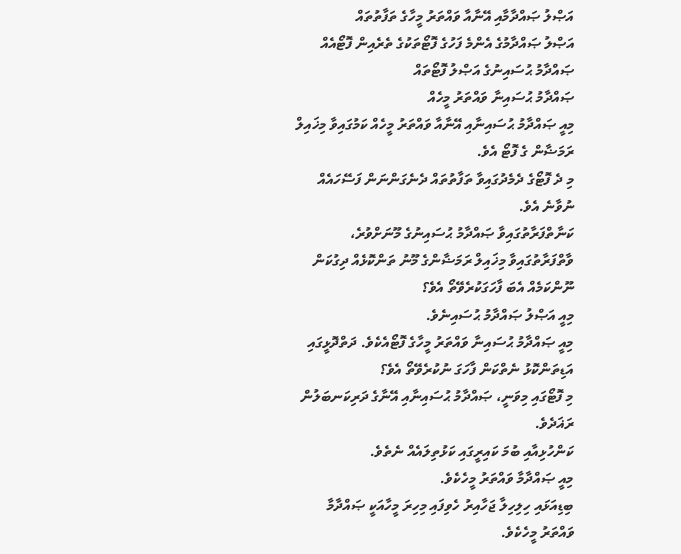އަޞްލު ޞައްދާމާއި އޭނާއާ ވައްތަރު މީހާގެ ތަފާތުތައް
އަޞްލު ޞައްދާމުގެ އެންމެ ފަހުގެ ފޮޓޯތަކުގެ ތެރެއިން ފޮޓޯއެއް
ޞައްދާމު ޙުސައިނުގެ އަޞްލު ފޮޓޯތައް
ޞައްދާމު ޙުސައިނާ ވައްތަރު މީހެއް
މިއީ ޞައްދާމު ޙުސައިނާއި އޭނާއާ ވައްތަރު މީހެއް ކަމުގައިވާ މިޚައިލް ރަމަޟާން ގެ ފޮޓޯ އެވެ.
މި ދެ ފޮޓޯގެ ދެމެދުގައިވާ ތަފާތުތައް ދެނެގަންނަން ފަސޭހައެއް ނުވާނެ އެވެ.
ކަނާތްފަރާތުގައިވާ ޞައްދާމު ޙުސައިނުގެ މޫނަށްވުރެ، ވާތްފަރާތުގައިވާ މިޚައިލް ރަމަޟާންގެ މޫނު ތަންކޮޅެއް ދިގުކަން ނޫންކަމެއް އެބަ ފާހަގަކުރެވޭތޯ އެވެ؟
މިއީ އަޞްލު ޞައްދާމު ޙުސައިނެވެ.
މިއީ ޞައްދާމު ޙުސައިނާ ވައްތަރު މީހާގެ ފޮޓޯއެކެވެ. ދަތްދޮޅީގައި އަޑިތަންކޮޅު ނެތްކަން ފާހަގަ ނުކުރެވޭތޯ އެވެ؟
މި ފޮޓޯގައި މިވަނީ، ޞައްދާމު ޙުސައިނާއި އޭނާގެ ދަރިކަނބަލުން ރަޣަދެވެ.
ކަންހުޅިއާއި ބުމަ ކައިރީގައި ކަޅުތިލައެއް ނެތެވެ.
މިއީ ޞައްދާމާ ވައްތަރު މީހެކެވެ.
ބިޑިއަޅައި ހިލިހިލާ ޖަހާއިރު ހެވިފައި މިހިރަ މީހާއަކީ ޞައްދާމާ ވައްތަރު މީހެކެވެ.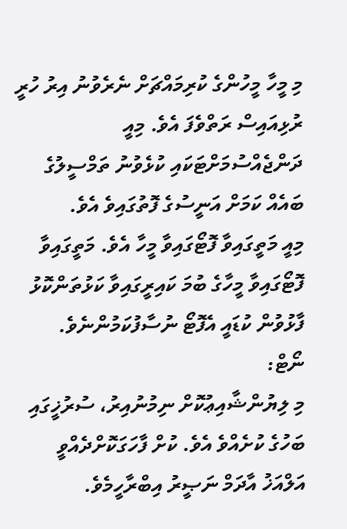މި މީހާ މީހުންގެ ކުރިމައްޗަށް ނެރެވުނު އިރު ހުރީ ރުޅިއައިސް ރަތްވެފަ އެވެ. މިއީ ދަންޖެއްސުމަށްޓަކައި ކުޅެވުނު ތަމްސީލުގެ ބައެއް ކަމަށް އަނީސުގެ ފޮތުގައިވެ އެވެ.
މިއީ މަތީގައިވާ ފޮޓޯގައިވާ މީހާ އެވެ. މަތީގައިވާ ފޮޓޯގައިވާ މީހާގެ ބުމަ ކައިރީގައިވާ ކަޅުތަންކޮޅު ފާޅުވުން ކުޑައީ އެފޮޓޯ ނުސާފުކަމުންނެވެ.
ނޯޓް:
މި ލިޔުންޝާއިޢުކޮށް ނިމުނުއިރު، ސުރުޚީގައި ބަހުގެ ކުށެއްވެ އެވެ. ކުށް ފާހަގަކޮށްދެއްވީ އަލްއަޚު އާދަމް ނަޞީރު އިބްރާހީމެވެ.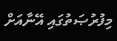މިފުރުޞަތުގައި އޭނާއަށް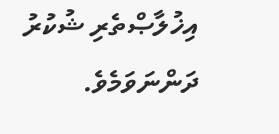އިޚުލާޞްތެރި ޝުކުރު ދަންނަވަމެވެ.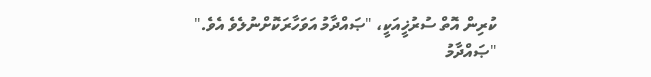ކުރިން އޮތް ސުރުޚީއަކީ، "ޞައްދާމު އަވަހާރަކޮށްނުލެވެ އެވެ."
"ޞައްދާމު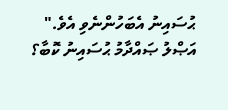ޙުސައިނު އެބަހުންނެވި އެވެ."
އަޞްލު ޞައްދާމު ޙުސައިނު ކޮބާ؟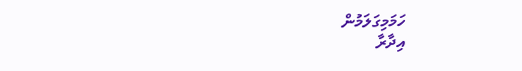ހަމަމިގަލަމުން
އިދާރާ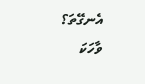އެނގޭތަ؟
ވާހަކަ